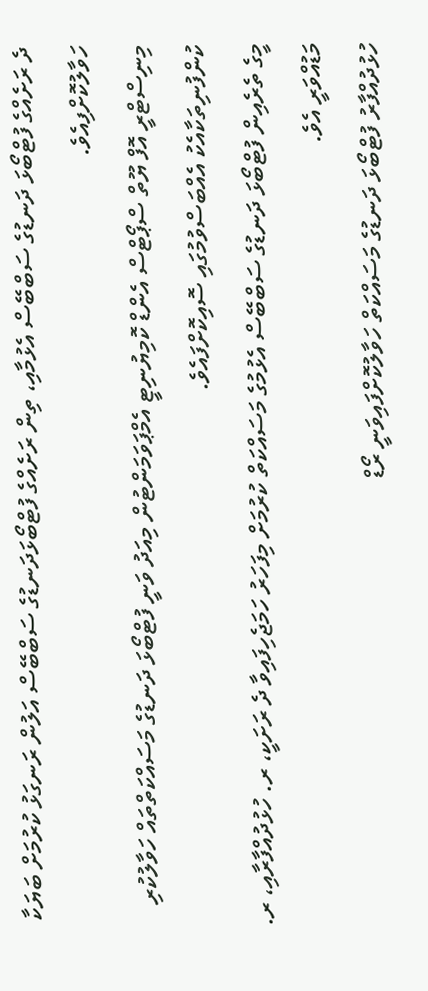ދެ ރަށެއްގެ ފުޓްބޯޅަ ދަނޑުގެ ސަބްބޭސް އެޅުމާއި، ތިން ރަށެއްގެ ފުޓްބޯޅަދަނޑުގެ ސަބްބޭސް އަލުން ރަނގަޅު ކުރުމަށް ބަޔަކާ ހަވާލުކޮށްފިއެވެ.
މިނިސްޓްރީ އޮފް ޔޫތް ސްޕޯޓްސް އެންޑް ކޮމިޔުނިޓީ އެމްޕަވަމަންޓުން މިއަދު ވަނީ ފުޓްބޯޅަ ދަނޑުގެ މަސައްކަތްތައް ހަވާލުކުރި ކުންފުނިތަކާއެކު އެއްބަސްވުމުގައި ސޮއިކޮށްފައެވެ.
މީގެ ތެރެއިން ފުޓްބޯޅަ ދަނޑުގެ ސަބްބޭސް އެޅުމުގެ މަސައްކަތް ކުރުމަށް މިފަހަރު ހަމަޖެހިފައިވާ ދެ ރަށަކީ، ރ. ހުޅުދުއްފާރާއި، ރ. މަޑުއްވަރީ އެވެ.
ހުޅުދުއްފާރު ފުޓްބޯޅަ ދަނޑުގެ މަސައްކަތް ހަވާލުކޮށްފައިވަނީ ރޯޑް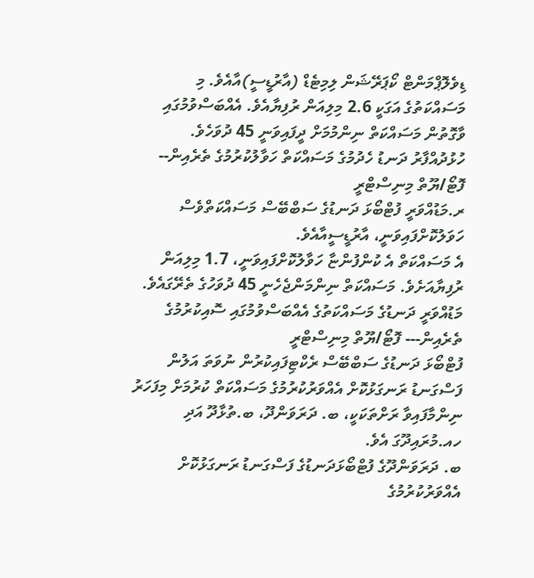ޑިވެލޮޕްމަންޓް ކޯޕަރޭޝަން ލިމިޓެޑް (އާރުޑީސީ)އާއެވެ. މި މަސައްކަތުގެ އަގަކީ 2.6 މިލިއަން ރުފިޔާއެވެ. އެއްބަސްވުމުގައި ވާގޮތުން މަސައްކަތް ނިންމުމަށް ދީފައިވަނީ 45 ދުވަހެވެ.
ހުޅުދުއްފާރު ދަނޑު ހެދުމުގެ މަސައްކަތް ހަވާލުކުރުމުގެ ތެރެއިން-- ފޮޓޯ/ޔޫތް މިނިސްޓްރީ
ރ.މަޑުއްވަރީ ފުޓްބޯޅަ ދަނޑުގެ ސަބްބޭސް މަސައްކަތްވެސް ހަވަލުކޮށްފައިވަނީ، އާރުޑީސީއާއެވެ.
އެ މަސައްކަތް އެ ކުންފުންޏާ ހަވާލުކޮށްފައިވަނީ، 1.7 މިލިއަން ރުފިޔާއަށެވެ. މަސައްކަތް ނިންމަންޖެހެނީ 45 ދުވަހުގެ ތެރޭގައެވެ.
މަޑުއްވަރީ ދަނޑުގެ މަސައްކަތުގެ އެއްބަސްވުމުގައި ސޮއިކުރުމުގެ ތެރެއިން--- ފޮޓޯ/ޔޫތް މިނިސްޓްރީ
ފުޓްބޯޅަ ދަނޑުގެ ސަބްބޭސް ރެކްޓިފައިކުރުން ނުވަތަ އަލުން ފަސްގަނޑު ރަނގަޅުކޮށް އެއްވަރުކުރުމުގެ މަސައްކަތް ކުރުމަށް މިފަހަރު ނިންމާފައިވާ ރަށްތަކަކީ، ބ. ދަރަވަންދޫ، ބ.ތުޅާދޫ އަދި ހއ.މުރައިދޫގަ އެވެ.
ބ. ދަރަވަންދޫގެ ފުޓްބޯޅަދަނޑުގެ ފަސްގަނޑު ރަނގަޅުކޮށް އެއްވަރުކުރުމުގެ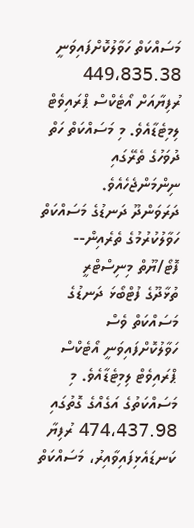މަސައްކަތް ހަވާލުކޮށްފައިވަނީ 449،835.38 ރުފިޔާއަށް އޯޓެކްސް ޕްރައިވެޓް ލިމިޓެޑާއެވެ. މި މަސައްކަތް ހަތް ދުވަހުގެ ތެރޭގައި ނިންމަންޖެހެއެވެ.
ދަރަވަންދޫ ދަނޑުގެ މަސައްކަތް ހަވާލުކުރުމުގެ ތެރެއިން-- ފޮޓޯ/ޔޫތް މިނިސްޓްރީ
ތުޅާދޫގެ ފުޓްބޯޅަ ދަނޑުގެ މަސައްކަތް ވެސް ހަވާލުކޮށްފައިވަނީ އޯޓެކްސް ޕްރައިވެޓް ލިމިޓެޑާއެވެ. މި މަސައްކަތުގެ އަގެއްގެ ގޮތުގައި 474،437.98 ރުފިޔާ ކަނޑައެޅިފައިވާއިރު، މަސައްކަތް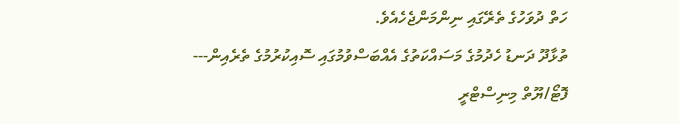ހަތް ދުވަހުގެ ތެރޭގައި ނިންމަންޖެހެއެވެ.
ތުޅާދޫ ދަނޑު ހެދުމުގެ މަސައްކަތުގެ އެއްބަސްވުމުގައި ސޮއިކުރުމުގެ ތެރެއިން--- ފޮޓޯ/ޔޫތް މިނިސްޓްރީ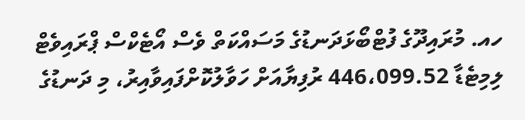ހއ. މުރައިދޫގެ ފުޓްބޯޅަދަނޑުގެ މަސައްކަތް ވެސް އޯޓެކްސް ޕްރައިވެޓް ލިމިޓެޑާ 446،099.52 ރުފިޔާއަށް ހަވާލުކޮށްފައިވާއިރު، މި ދަނޑުގެ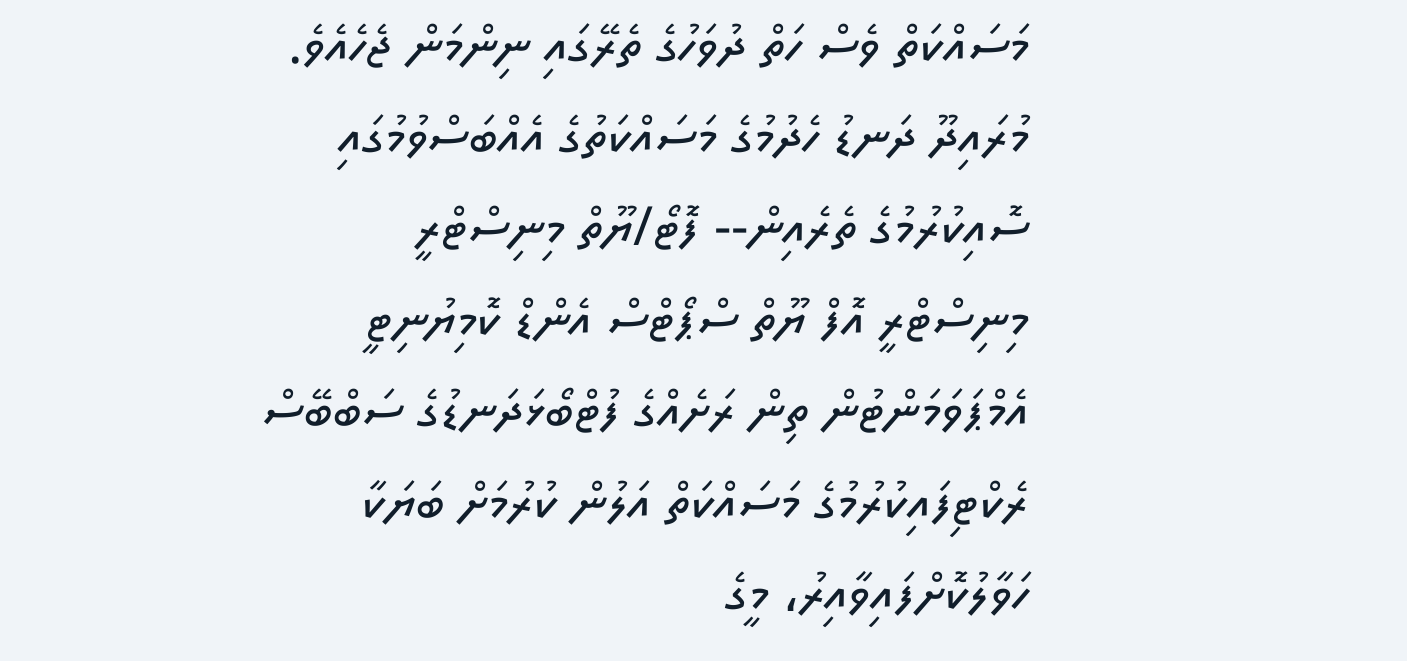މަސައްކަތް ވެސް ހަތް ދުވަހުގެ ތެރޭގައި ނިންމަން ޖެހެއެވެ.
މުރައިދޫ ދަނޑު ހެދުމުގެ މަސައްކަތުގެ އެއްބަސްވުމުގައި ސޮއިކުރުމުގެ ތެރެއިން-- ފޮޓޯ/ޔޫތް މިނިސްޓްރީ
މިނިސްޓްރީ އޮފް ޔޫތް ސްޕޯޓްސް އެންޑް ކޮމިޔުނިޓީ އެމްޕަވަމަންޓުން ތިން ރަށެއްގެ ފުޓްބޯޅަދަނޑުގެ ސަބްބޭސް ރެކްޓިފައިކުރުމުގެ މަސައްކަތް އަލުން ކުރުމަށް ބަޔަކާ ހަވާލުކޮށްފައިވާއިރު، މީގެ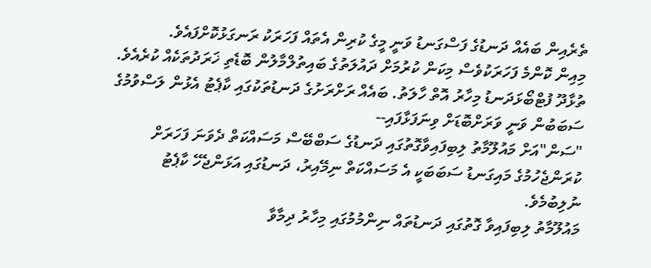ތެރެއިން ބައެއް ދަނޑުގެ ފަސްގަނޑު ވަނީ މީގެ ކުރިން އެތައް ފަހަރަކު ރަނގަޅުކޮށްފައެވެ.
މިއިން ކޮންމެ ފަހަރަކުވެސް މިކަން ކުރުމަށް ދައުލަތުގެ ބައިތުލްމާލުން ބޮޑެތި ޚަރަދުތަކެއް ކުރެއެވެ.
ތުޅާދޫ ފުޓްބޯޅަދަނޑު މިހާރު އޮތް ހާލަތު. ބައެއް ރަށްރަށުގެ ދަނޑުތަކުގައި ކާޕެޓު އެޅުން ލަސްވުމުގެ ސަބަބުން ވަނީ ވަރަށްބޮޑަށް ވިނަފަޅާފައި--
"ސަން"އަށް މައުލޫމާތު ލިބިފައިވާގޮތުގައި ދަނޑުގެ ސަބްބޭސް މަސައްކަތް ދެވަނަ ފަހަރަށް ކުރަންޖެހުމުގެ މައިގަނޑު ސަބަބަކީ އެ މަސައްކަތް ނިމޭއިރު، ދަނޑުގައި އަޅަންޖެހޭ ކާޕެޓު ނުލިބުމެވެ.
މައުލޫމާތު ލިބިފައިވާ ގޮތުގައި ދަނޑުތައް ނިންމުމުގައި މިހާރު ދިމާވާ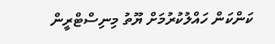ކަންކަން ހައްލުކުރުމަށް ޔޫތު މިނިސްޓްރީން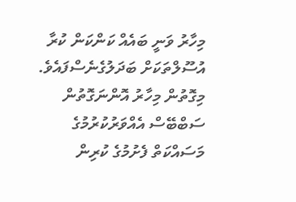މިހާރު ވަނީ ބައެއް ކަންކަން ކުރާ އުސޫލްތަކަށް ބަދަލުގެނެސްފައެވެ. މިގޮތުން މިހާރު އޮންނަގޮތުން ސަބްބޭސް އެއްވަރުކުރުމުގެ މަސައްކަތް ފެށުމުގެ ކުރިން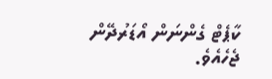ކާޕެޓް ގެންނަން އޯޑަރުދޭން ޖެހެއެވެ.